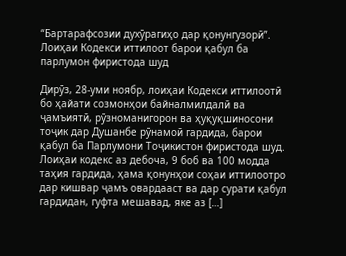“Бартарафсозии духӯрагиҳо дар қонунгузорӣ”. Лоиҳаи Кодекси иттилоот барои қабул ба парлумон фиристода шуд

Дирӯз, 28-уми ноябр, лоиҳаи Кодекси иттилоотӣ бо ҳайати созмонҳои байналмилдалӣ ва ҷамъиятӣ, рӯзноманигорон ва ҳуқуқшиносони тоҷик дар Душанбе рӯнамоӣ гардида, барои қабул ба Парлумони Тоҷикистон фиристода шуд. Лоиҳаи кодекс аз дебоча, 9 боб ва 100 модда таҳия гардида, ҳама қонунҳои соҳаи иттилоотро дар кишвар ҷамъ овардааст ва дар сурати қабул гардидан, гуфта мешавад, яке аз […]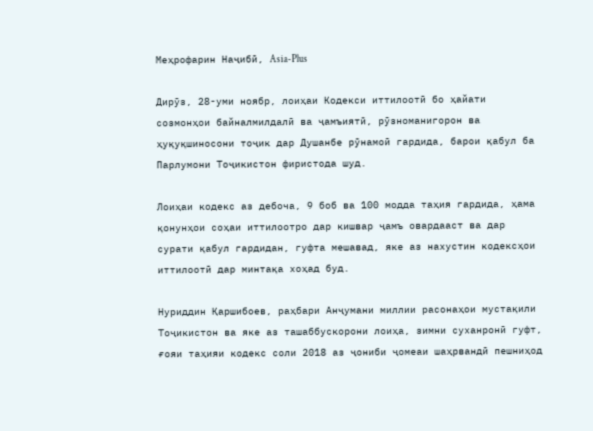Меҳрофарин Наҷибӣ, Asia-Plus

Дирӯз, 28-уми ноябр, лоиҳаи Кодекси иттилоотӣ бо ҳайати созмонҳои байналмилдалӣ ва ҷамъиятӣ, рӯзноманигорон ва ҳуқуқшиносони тоҷик дар Душанбе рӯнамоӣ гардида, барои қабул ба Парлумони Тоҷикистон фиристода шуд.

Лоиҳаи кодекс аз дебоча, 9 боб ва 100 модда таҳия гардида, ҳама қонунҳои соҳаи иттилоотро дар кишвар ҷамъ овардааст ва дар сурати қабул гардидан, гуфта мешавад, яке аз нахустин кодексҳои иттилоотӣ дар минтақа хоҳад буд.

Нуриддин Қаршибоев, раҳбари Анҷумани миллии расонаҳои мустақили Тоҷикистон ва яке аз ташаббускорони лоиҳа, зимни суханронӣ гуфт, ғояи таҳияи кодекс соли 2018 аз ҷониби ҷомеаи шаҳрвандӣ пешниҳод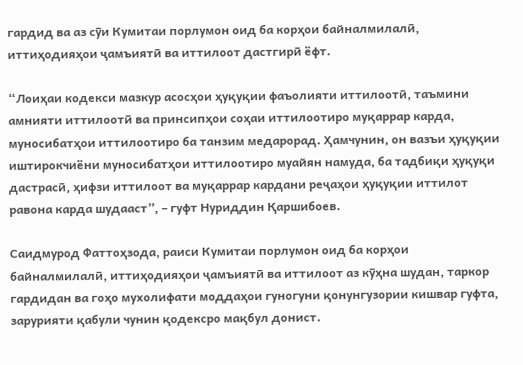гардид ва аз сӯи Кумитаи порлумон оид ба корҳои байналмилалӣ, иттиҳодияҳои ҷамъиятӣ ва иттилоот дастгирӣ ёфт.

“Лоиҳаи кодекси мазкур асосҳои ҳуқуқии фаъолияти иттилоотӣ, таъмини амнияти иттилоотӣ ва принсипҳои соҳаи иттилоотиро муқаррар карда, муносибатҳои иттилоотиро ба танзим медарорад. Ҳамчунин, он вазъи ҳуқуқии иштирокчиёни муносибатҳои иттилоотиро муайян намуда, ба тадбиқи ҳуқуқи дастрасӣ, ҳифзи иттилоот ва муқаррар кардани реҷаҳои ҳуқуқии иттилот равона карда шудааст”, – гуфт Нуриддин Қаршибоев.

Саидмурод Фаттоҳзода, раиси Кумитаи порлумон оид ба корҳои байналмилалӣ, иттиҳодияҳои ҷамъиятӣ ва иттилоот аз кӯҳна шудан, таркор гардидан ва гоҳо мухолифати моддаҳои гуногуни қонунгузории кишвар гуфта, зарурияти қабули чунин қодексро мақбул донист.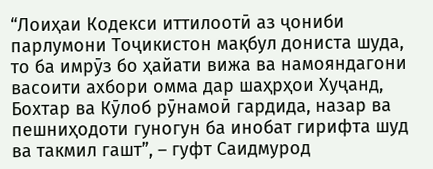“Лоиҳаи Кодекси иттилоотӣ аз ҷониби парлумони Тоҷикистон мақбул дониста шуда, то ба имрӯз бо ҳайати вижа ва намояндагони васоити ахбори омма дар шаҳрҳои Хуҷанд, Бохтар ва Кӯлоб рӯнамоӣ гардида, назар ва пешниҳодоти гуногун ба инобат гирифта шуд ва такмил гашт”, – гуфт Саидмурод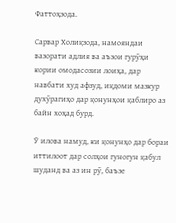Фаттоҳзода.

Сарвар Холиқзода, намояндаи вазорати адлия ва аъзои гурӯҳи кории омодасозии лоиҳа, дар навбати худ афзуд, иқдоми мазкур духӯрагиҳо дар қонунҳои қаблиро аз байн хоҳад бурд.

Ӯ илова намуд, ки қонунҳо дар бораи иттилоот дар солҳои гуногун қабул шуданд ва аз ин рӯ, баъзе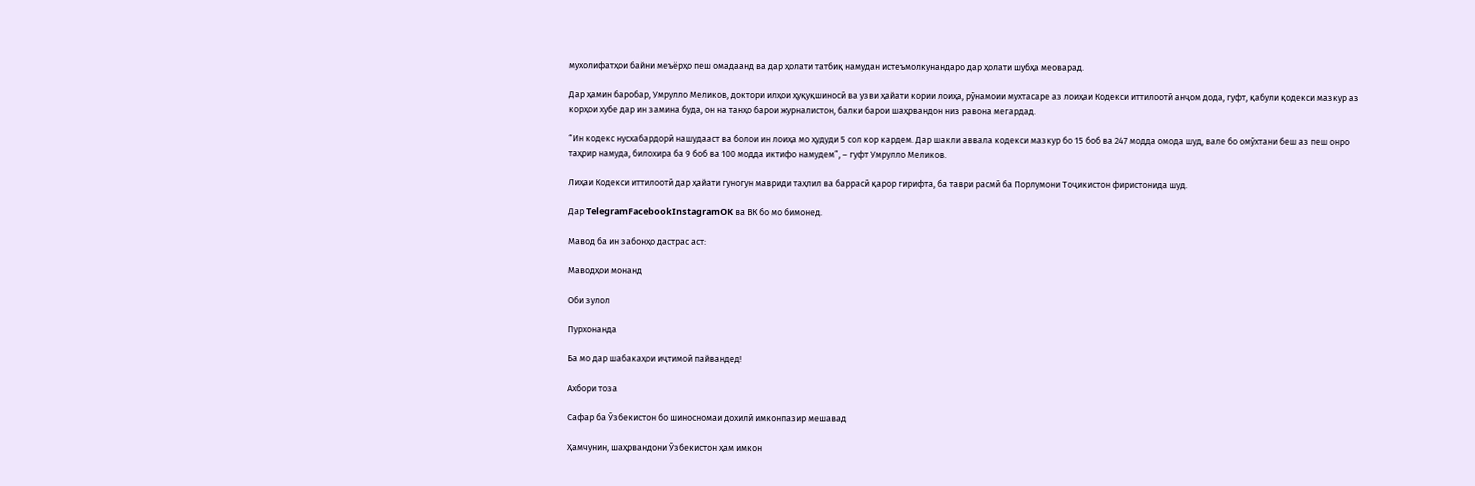мухолифатҳои байни меъёрҳо пеш омадаанд ва дар ҳолати татбиқ намудан истеъмолкунандаро дар ҳолати шубҳа меоварад.

Дар ҳамин баробар, Умрулло Меликов, доктори илҳои ҳуқуқшиносӣ ва узви ҳайати кории лоиҳа, рӯнамоии мухтасаре аз лоиҳаи Кодекси иттилоотӣ анҷом дода, гуфт, қабули қодекси мазкур аз корҳои хубе дар ин замина буда, он на танҳо барои журналистон, балки барои шаҳрвандон низ равона мегардад.

“Ин кодекс нусхабардорӣ нашудааст ва болои ин лоиҳа мо ҳудуди 5 сол кор кардем. Дар шакли аввала кодекси мазкур бо 15 боб ва 247 модда омода шуд, вале бо омӯхтани беш аз пеш онро таҳрир намуда, билохира ба 9 боб ва 100 модда иктифо намудем”, – гуфт Умрулло Меликов.

Лиҳаи Кодекси иттилоотӣ дар ҳайати гуногун мавриди таҳлил ва баррасӣ қарор гирифта, ба таври расмӣ ба Порлумони Тоҷикистон фиристонида шуд.

Дар TelegramFacebookInstagramOK ва ВК бо мо бимонед.

Мавод ба ин забонҳо дастрас аст:

Маводҳои монанд

Оби зулол

Пурхонанда

Ба мо дар шабакаҳои иҷтимоӣ пайвандед!

Ахбори тоза

Сафар ба Ӯзбекистон бо шиносномаи дохилӣ имконпазир мешавад

Ҳамчунин, шаҳрвандони Ӯзбекистон ҳам имкон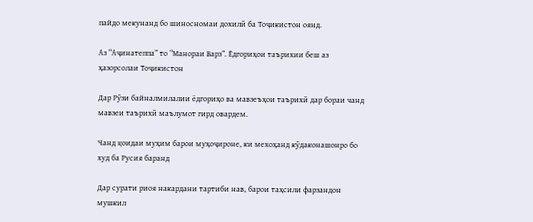пайдо мекунанд бо шиносномаи дохилӣ ба Тоҷикистон оянд.

Аз “Аҷинатеппа” то “Манораи Варз”. Ёдгориҳои таърихии беш аз ҳазорсолаи Тоҷикистон

Дар Рӯзи байналмилалии ёдгориҳо ва мавзеъҳои таърихӣ дар бораи чанд мавзеи таърихӣ маълумот гирд овардем.

Чанд қоидаи муҳим барои муҳоҷироне, ки мехоҳанд кӯдаконашонро бо худ ба Русия баранд

Дар сурати риоя накардани тартиби нав, барои таҳсили фарзандон мушкил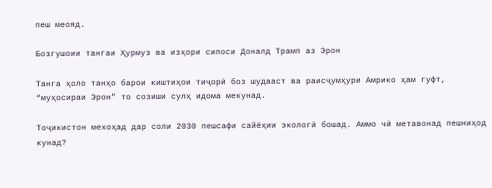пеш меояд.

Бозгушоии тангаи Ҳурмуз ва изҳори сипоси Доналд Трамп аз Эрон

Танга ҳоло танҳо барои киштиҳои тиҷорӣ боз шудааст ва раисҷумҳури Амрико ҳам гуфт, “муҳосираи Эрон” то созиши сулҳ идома мекунад.

Тоҷикистон мехоҳад дар соли 2030 пешсафи сайёҳии экологӣ бошад. Аммо чӣ метавонад пешниҳод кунад?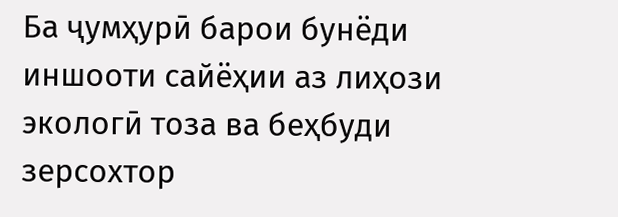Ба ҷумҳурӣ барои бунёди иншооти сайёҳии аз лиҳози экологӣ тоза ва беҳбуди зерсохтор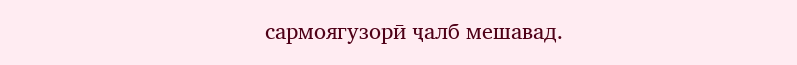сармоягузорӣ ҷалб мешавад.